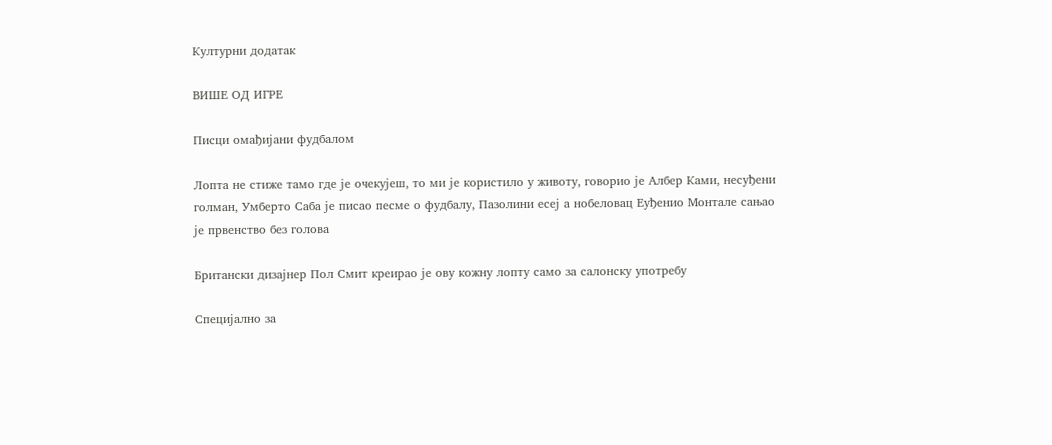Културни додатак

ВИШЕ ОД ИГРЕ

Писци омађијани фудбалом

Лопта не стиже тамо где је очекујеш, то ми је користило у животу, говорио је Албер Ками, несуђени голман, Умберто Саба је писао песме о фудбалу, Пазолини есеј а нобеловац Еуђенио Монтале сањао је првенство без голова

Британски дизајнер Пол Смит креирао је ову кожну лопту само за салонску употребу

Специјално за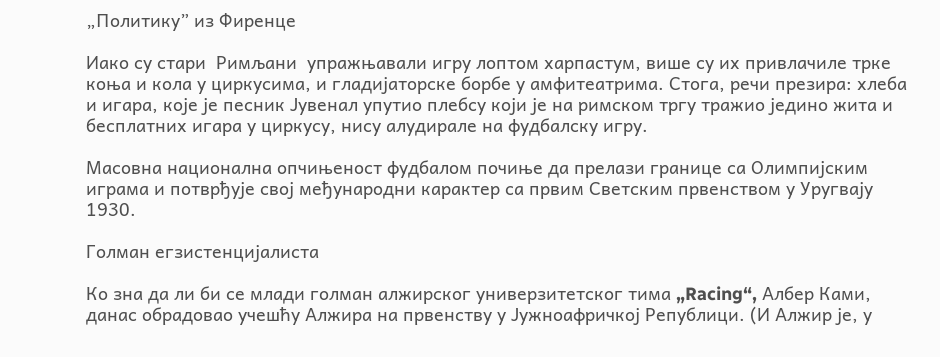„Политику” из Фиренце

Иако су стари  Римљани  упражњавали игру лоптом харпастум, више су их привлачиле трке коња и кола у циркусима, и гладијаторске борбе у амфитеатрима. Стога, речи презира: хлеба и игара, које је песник Јувенал упутио плебсу који је на римском тргу тражио једино жита и бесплатних игара у циркусу, нису алудирале на фудбалску игру.

Масовна национална опчињеност фудбалом почиње да прелази границе са Олимпијским играма и потврђује свој међународни карактер са првим Светским првенством у Уругвају 1930.

Голман егзистенцијалиста

Ко зна да ли би се млади голман алжирског универзитетског тима „Racing“, Албер Ками, данас обрадовао учешћу Алжира на првенству у Јужноафричкој Републици. (И Алжир је, у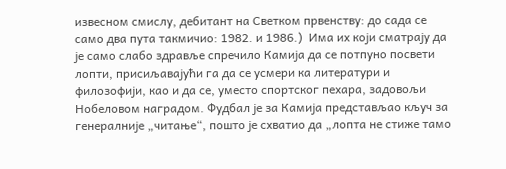извесном смислу, дебитант на Светком првенству: до сада се само два пута такмичио: 1982. и 1986.)  Има их који сматрају да је само слабо здравље спречило Камија да се потпуно посвети лопти, присиљавајући га да се усмери ка литератури и филозофији, као и да се, уместо спортског пехара, задовољи Нобеловом наградом. Фудбал је за Камија представљао кључ за генералније „читање“, пошто је схватио да „лопта не стиже тамо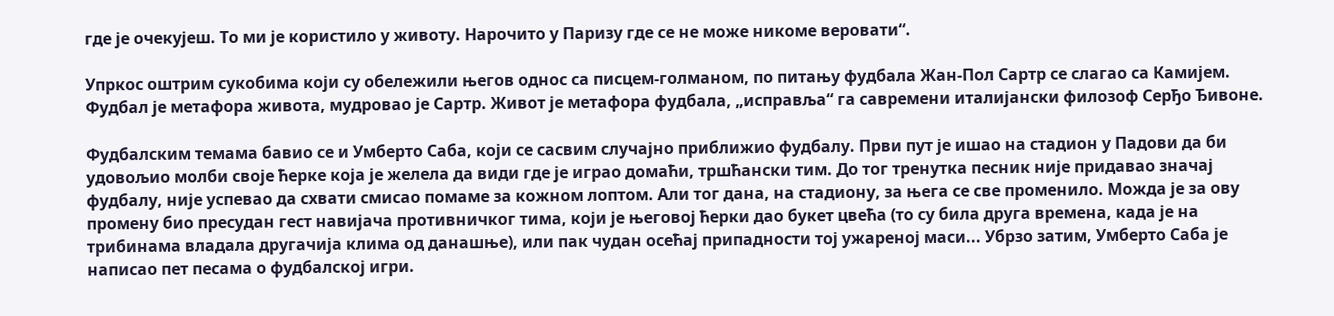где је очекујеш. То ми је користило у животу. Нарочито у Паризу где се не може никоме веровати“.

Упркос оштрим сукобима који су обележили његов однос са писцем-голманом, по питању фудбала Жан-Пол Сартр се слагао са Камијем. Фудбал је метафора живота, мудровао је Сартр. Живот је метафора фудбала, „исправља“ га савремени италијански филозоф Серђо Ђивоне.

Фудбалским темама бавио се и Умберто Саба, који се сасвим случајно приближио фудбалу. Први пут је ишао на стадион у Падови да би удовољио молби своје ћерке која је желела да види где је играо домаћи, тршћански тим. До тог тренутка песник није придавао значај фудбалу, није успевао да схвати смисао помаме за кожном лоптом. Али тог дана, на стадиону, за њега се све променило. Можда је за ову промену био пресудан гест навијача противничког тима, који је његовој ћерки дао букет цвећа (то су била друга времена, када је на трибинама владала другачија клима од данашње), или пак чудан осећај припадности тој ужареној маси... Убрзо затим, Умберто Саба је написао пет песама о фудбалској игри.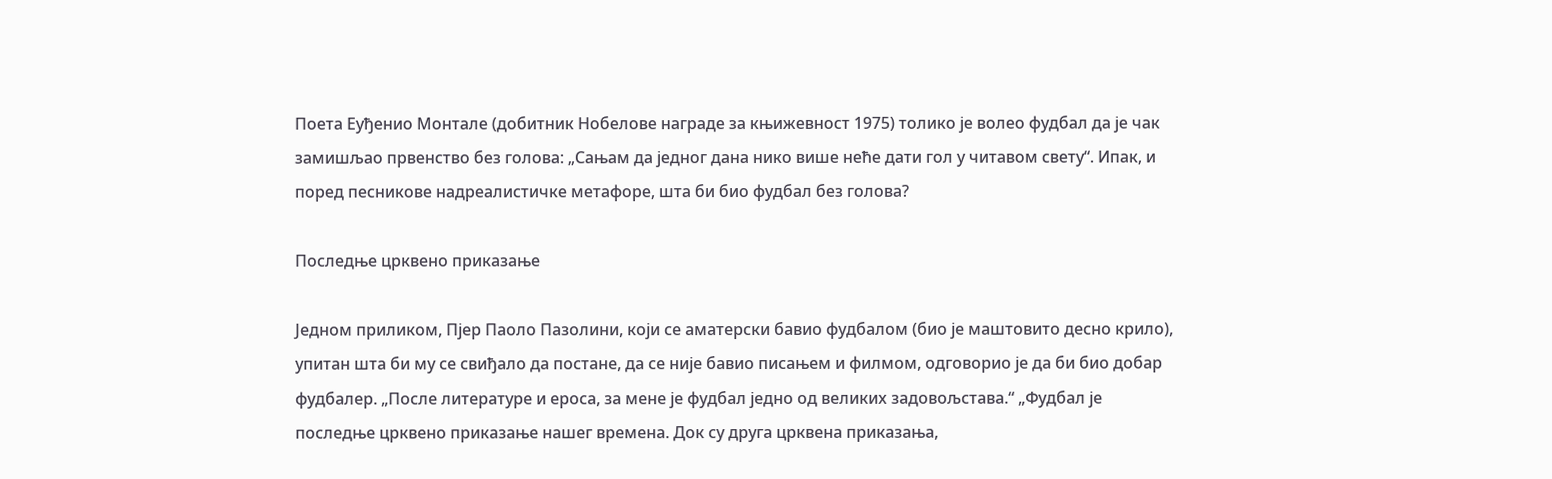Поета Еуђенио Монтале (добитник Нобелове награде за књижевност 1975) толико је волео фудбал да је чак замишљао првенство без голова: „Сањам да једног дана нико више неће дати гол у читавом свету“. Ипак, и поред песникове надреалистичке метафоре, шта би био фудбал без голова?

Последње црквено приказање

Једном приликом, Пјер Паоло Пазолини, који се аматерски бавио фудбалом (био је маштовито десно крило), упитан шта би му се свиђало да постане, да се није бавио писањем и филмом, одговорио је да би био добар фудбалер. „После литературе и ероса, за мене је фудбал једно од великих задовољстава.“ „Фудбал је последње црквено приказање нашег времена. Док су друга црквена приказања,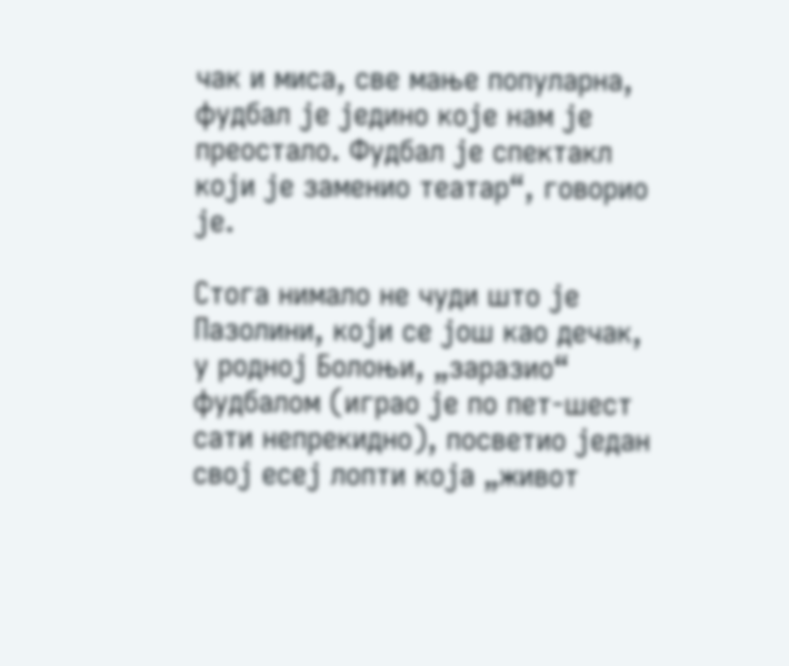чак и миса, све мање популарна, фудбал је једино које нам је преостало. Фудбал је спектакл који је заменио театар“, говорио је.

Стога нимало не чуди што је Пазолини, који се још као дечак, у родној Болоњи, „заразио“ фудбалом (играо је по пет-шест сати непрекидно), посветио један свој есеј лопти која „живот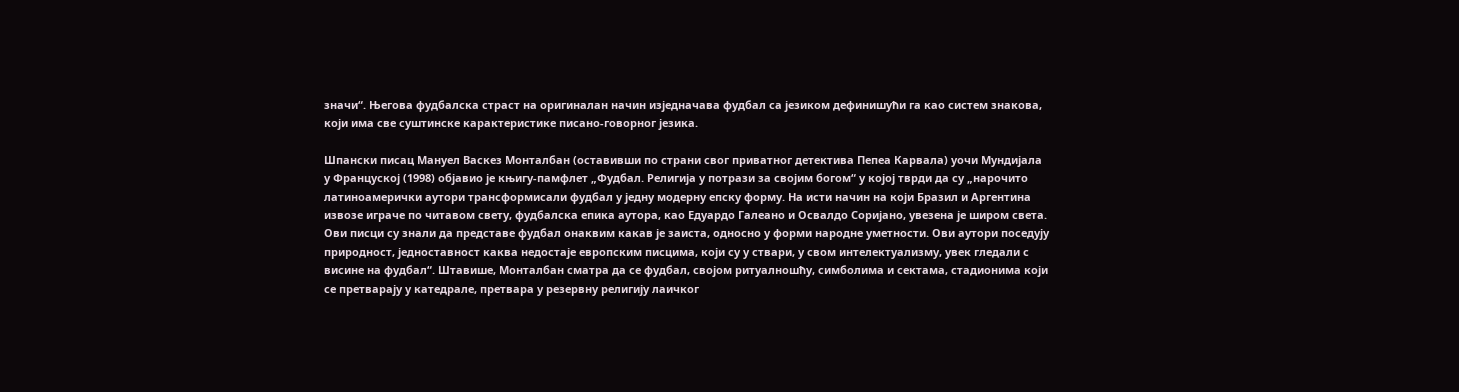значи“. Његова фудбалска страст на оригиналан начин изједначава фудбал са језиком дефинишући га као систем знакова, који има све суштинске карактеристике писано-говорног језика.

Шпански писац Мануел Васкез Монталбан (оставивши по страни свог приватног детектива Пепеа Карвала) уочи Мундијала у Француској (1998) објавио је књигу-памфлет „Фудбал. Религија у потрази за својим богом“ у којој тврди да су „нарочито латиноамерички аутори трансформисали фудбал у једну модерну епску форму. На исти начин на који Бразил и Аргентина извозе играче по читавом свету, фудбалска епика аутора, као Едуардо Галеано и Освалдо Соријано, увезена је широм света. Ови писци су знали да представе фудбал онаквим какав је заиста, односно у форми народне уметности. Ови аутори поседују природност, једноставност каква недостаје европским писцима, који су у ствари, у свом интелектуализму, увек гледали с висине на фудбал“. Штавише, Монталбан сматра да се фудбал, својом ритуалношћу, симболима и сектама, стадионима који се претварају у катедрале, претвара у резервну религију лаичког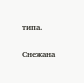типа.

Снежана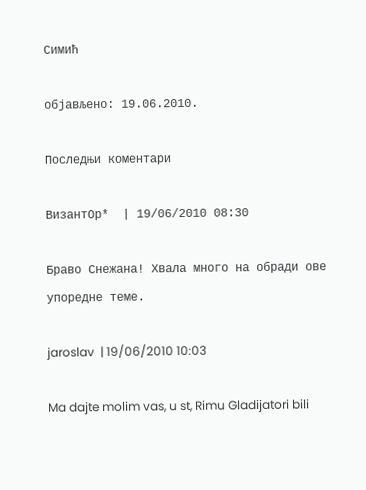Симић

објављено: 19.06.2010.

Последњи коментари

ВизантОр*  | 19/06/2010 08:30

Браво Снежана! Хвала много на обради ове упоредне теме.

jaroslav  | 19/06/2010 10:03

Ma dajte molim vas, u st, Rimu Gladijatori bili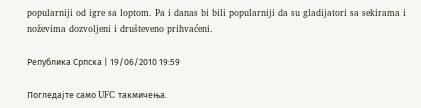popularniji od igre sa loptom. Pa i danas bi bili popularniji da su gladijatori sa sekirama i noževima dozvoljeni i društeveno prihvaćeni.

Република Српска | 19/06/2010 19:59

Погледајте само UFC такмичења.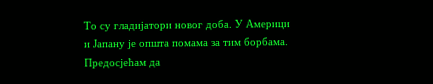То су гладијатори новог доба. У Америци и Јапану је општа помама за тим борбама. Предосјећам да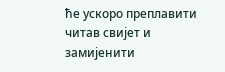ће ускоро преплавити читав свијет и замијенити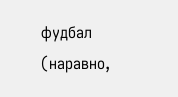фудбал (наравно,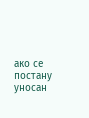ако се постану уносан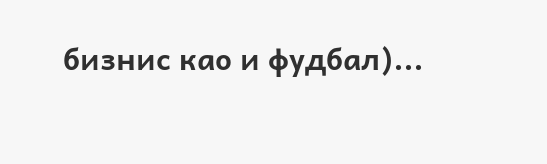бизнис као и фудбал)...